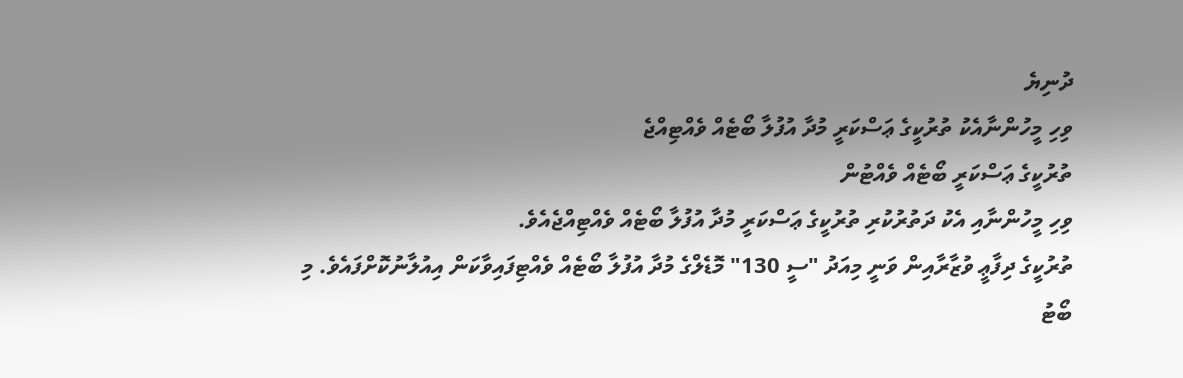ދުނިޔެ
ވިހި މީހުންނާއެކު ތުރުކީގެ ޢަސްކަރީ މުދާ އުފުލާ ބޯޓެއް ވެއްޓިއްޖެ
ތުރުކީގެ ޢަސްކަރީ ބޯޓެއް ވެއްޓުން
ވިހި މީހުންނާއި އެކު ދަތުރުކުރި ތުރުކީގެ ޢަސްކަރީ މުދާ އުފުލާ ބޯޓެއް ވެއްޓިއްޖެއެވެ.
ތުރުކީގެ ދިފާޢީ ވުޒާރާއިން ވަނީ މިއަދު "ސީ 130" މޮޑެލްގެ މުދާ އުފުލާ ބޯޓެއް ވެއްޓިފައިވާކަން އިއުލާނުކޮށްފައެވެ. މި ބޯޓު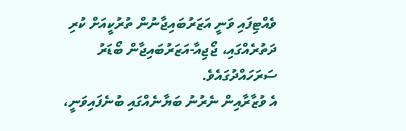ވެއްޓިފައި ވަނީ އަޒަރުބައިޖާނުން ތުރުކީއަށް ކުރި ދަތުރެއްގައި، ޖޯޖިއާ-އަޒަރުބައިޖާން ބޯޑަރު ސަރަހައްދުގައެވެ.
އެ ވުޒާރާއިން ނެރުނު ބަޔާނެއްގައި ބުނެފައިވަނީ،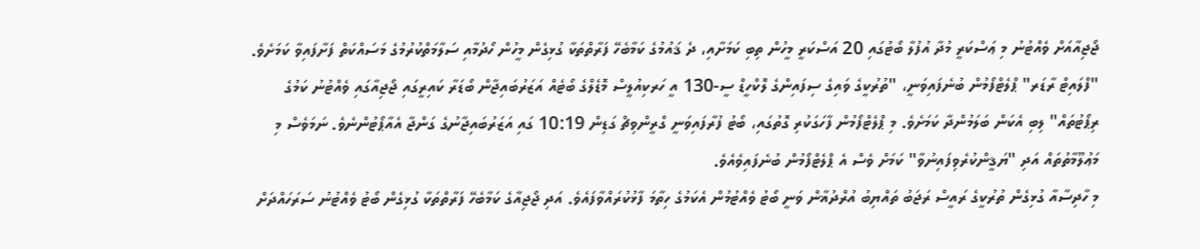ޖޯޖިއާއަށް ވެއްޓުނު މި ޢަސްކަރީ މުދާ އުފުލާ ބޯޓުގައި 20 އަސްކަރީ މީހުން ތިބި ކަމަށާއި، ދެ ޤައުމުގެ ކަމާބެހޭ ފަރާތްތަކާ ގުޅިގެން މީހުން ހޯދުމާއި ސަލާމަތްކުރުމުގެ މަސައްކަތް ފަށާފައިވާ ކަމަށެވެ.
"ފްލައިޓް ރާޑަރ" ޕްލެޓްފޯމުން ބުނެފައިވަނީ، "ތުރުކީގެ ވައިގެ ސިފައިންގެ ލޮކްހީޑް ސީ-130 އީ ހަރކިއުލީސް މޮޑެލްގެ ބޯޓެއް އަޒަރުބައިޖާން ބޯޑަރާ ކައިރީގައި ޖޯޖިއާގައި ވެއްޓުނު ކަމުގެ ރިޕޯޓުތައް" ލިބި އެކަން ބަލަމުންދާ ކަމަށެވެ. މި ޕްލެޓްފޯމުން ފާހަގަކުރި ގޮތުގައި، ބޯޓު ފުރާފައިވަނީ ގްރީންވިޗް ގަޑިން 10:19 ގައި އަޒަރުބައިޖާނުގެ ގަންޖާ އެއާޕޯޓުންނެވެ. ނަމަވެސް މި މަޢުލޫމާތުތައް އަދި "ޔަޤީންކުރެވިފައިނުވާ" ކަމަށް ވެސް އެ ޕްލެޓްފޯމުން ބުނެފައިވެއެވެ.
މި ހާދިސާއާ ގުޅިގެން ތުރުކީގެ ރައީސް ރަޖަބު ތައްޔިބު އުރްދުޣާން ވަނީ ބޯޓު ވެއްޓުމުން އެކަމުގެ ހިތާމަ ފާޅުކުރައްވާފައެވެ. އަދި ޖޯޖިއާގެ ކަމާބެހޭ ފަރާތްތަކާ ގުޅިގެން ބޯޓު ވެއްޓުނު ސަރަހައްދަށް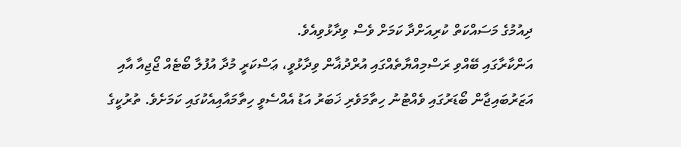ދިއުމުގެ މަސައްކަތް ކުރިއަށްދާ ކަމަށް ވެސް ވިދާޅުވިއެވެ.
އަންކާރާގައި ބޭއްވި ރަސްމިއްޔާތެއްގައި އުރްދުޣާން ވިދާޅުވީ، ޢަސްކަރީ މުދާ އުފުލާ ބޯޓެއް ޖޯޖިއާ އާއި އަޒަރުބައިޖާން ބޯޑަރުގައި ވެއްޓުނު ހިތާމަވެރި ޚަބަރު އަޑު އެއްސެވީ ހިތާމައާއިއެކުގައި ކަމަށެވެ. ތުރުކީގެ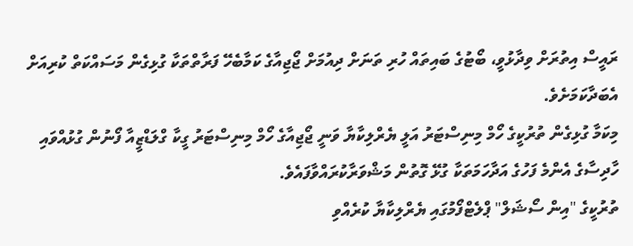ރައީސް އިތުރަށް ވިދާޅުވީ، ބޯޓުގެ ބައިތައް ހުރި ތަނަށް ދިއުމަށް ޖޯޖިއާގެ ކަމާބެހޭ ފަރާތްތަކާ ގުޅިގެން މަސައްކަތް ކުރިއަށް އެބަދާކަމަށެވެ.
މިކަމާ ގުޅިގެން ތުރުކީގެ ހޯމް މިނިސްޓަރު އަލީ ޔެރްލިކާޔާ ވަނީ ޖޯޖިއާގެ ހޯމް މިނިސްޓަރު ގީކާ ގްލަޑްޒީއާ ފޯނުން ގުޅުއްވައި ހާދިސާގެ އެންމެ ފަހުގެ އަދާހަމަތަކާ ގުޅޭ ގޮތުން މަޝްވަރާކުރައްވާފައެވެ.
ތުރުކީގެ "އިން ސޯޝަލް" ޕްލެޓްފޯމުގައި ޔެރްލިކާޔާ ކުރެއްވި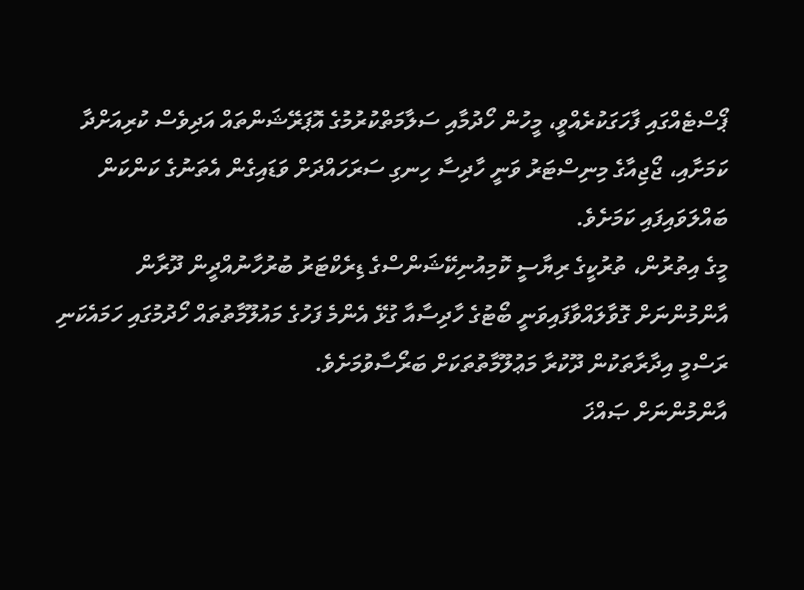ޕޯސްޓެއްގައި ފާހަގަކުރެއްވީ، މީހުން ހޯދުމާއި ސަލާމަތްކުރުމުގެ އޮޕަރޭޝަންތައް އަދިވެސް ކުރިއަށްދާ ކަމަށާއި، ޖޯޖިއާގެ މިނިސްޓަރު ވަނީ ހާދިސާ ހިނގި ސަރަހައްދަށް ވަޑައިގެން އެތަނުގެ ކަންކަން ބައްލަވައިފައި ކަމަށެވެ.
މީގެ އިތުރުން، ތުރުކީގެ ރިޔާސީ ކޮމިއުނިކޭޝަންސްގެ ޑިރެކްޓަރު ބުރުހާނުއްދީން ދޫރާން އާންމުންނަށް ގޮވާލައްވާފައިވަނީ ބޯޓުގެ ހާދިސާއާ ގުޅޭ އެންމެ ފަހުގެ މައުލޫމާތުތައް ހޯދުމުގައި ހަމައެކަނި ރަސްމީ އިދާރާތަކުން ދޫކުރާ މަޢުލޫމާތުތަކަށް ބަރޯސާވުމަށެވެ.
އާންމުންނަށް ޞައްޚަ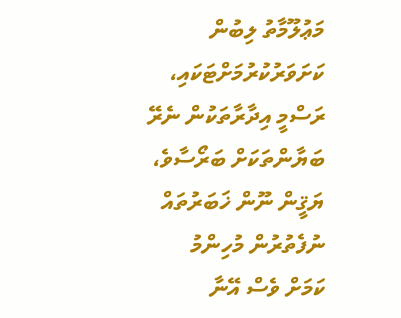މަޢުލޫމާތު ލިބުން ކަށަވަރުކުރުމަށްޓަކައި، ރަސްމީ އިދާރާތަކުން ނެރޭ ބަޔާންތަކަށް ބަރޯސާވެ، ޔަޤީން ނޫން ޚަބަރުތައް ނުފެތުރުން މުހިންމު ކަމަށް ވެސް އޭނާ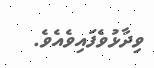ވިދާޅުވެފައިވެއެވެ.